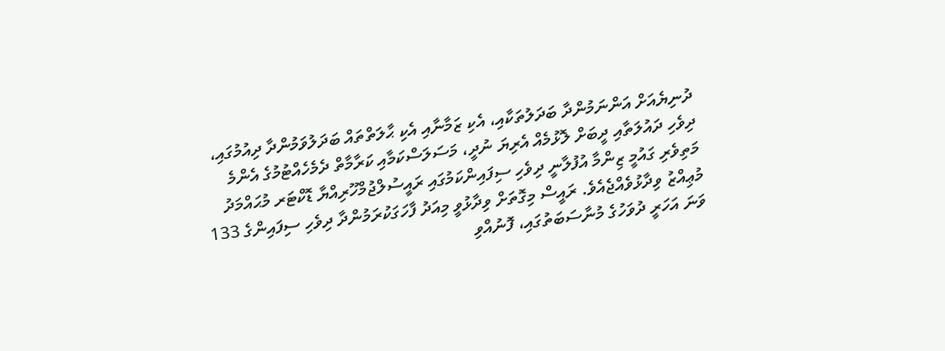ދުނިޔެއަށް އަންނަމުންދާ ބަދަލުތަކާއި، އެކި ޒަމާނާއި އެކި ޙާލަތްތައް ބަދަލުވަމުންދާ ދިއުމުގައި، ދިވެހި ދައުލަތާއި ދީބަށް ލޮޅުމެއް އެރިޔަ ނުދީ، މަސަލަސްކަމާއި ކަރާމާތް ދެމެހެއްޓުމުގެ އެންމެ މަތިވެރި ގައުމީ ޒިންމާ އުފުލާނީ ދިވެހި ސިފައިންކަމުގައި ރައީސުލްޖުމްހޫރިއްޔާ ޑޮކްޓަރ މުޙައްމަދު މުޢިއްޒު ވިދާޅުވެއްޖެއެވެ. ރައީސް މިގޮތަށް ވިދާޅުވީ މިއަދު ފާހަގަކުރަމުންދާ ދިވެހި ސިފައިންގެ 133 ވަނަ އަހަރީ ދުވަހުގެ މުނާސަބަތުގައި، ފޮނުއްވި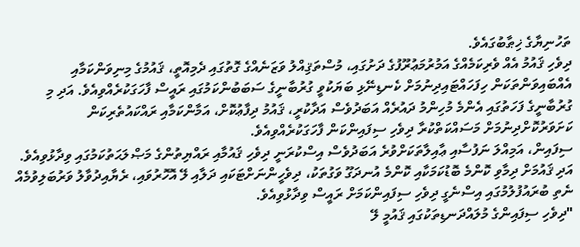ތަހުނިޔާގެ ޚިޠާބުގައެވެ.
ދިވެހި ޤައުމު އެއް ވެރިކަމެއްގެ އަމުރުމަޢުރޫފުގެ ދަށުގައި، މުސްތަޤިއްލު ވަޒަނެއްގެ ގޮތުގައި ދެމިއޮތީ، ޤައުމުގެ މިނިވަންކަމާއި އެއްބައިވަންތަކަން ހިފަހައްޓައިދިނުމަށް ކެނޑިނޭޅި ބަޔަކުވީ ގުރުބާނީގެ ސަބަބުންކަމުގައި ރައީސް ފާހަގަކުރެއްވިއެވެ. އަދި މި ގުރުބާނީގެ ފަހަތުގައި އެންމެ މުހިންމު ދައުރެއް އަބަދުވެސް އަދާކުރީ، ޤައުމު ދިފާޢުކޮށް، އަމާންކަމާއި ރައްކައުތެރިކަން ކަށަވަރުކޮށްދިނުމަށް މަސައްކަތްކުރާ ދިވެހި ސިފައިންކަން ފާހަގަކުރެއްވިއެވެ.
ސިފައިން، އަމިއްލަ ނަފުސާއި ޢާއިލާތަކަށްވުރެ އަބަދުވެސް އިސްކުރަނީ ދިވެހި ޤައުމާއި ރައްޔިތުންގެ މަޞްލަޙަތުކަމުގައި ވިދާޅުވިއެވެ. އަދި ޤައުމަށް ދިމާވި ކޮންމެ ބޮޑުކަމަކާއި ކޮންމެ އުނދަގޫ ވަގުތަކު، ދިވެހީންނަށްޓަކައި ދަލާއި ލޭ އޮހޮރުވައި، ރެޔާއިދުވާލު ވަރުބަލިވުމެއް ނެތި ބުރައުފުލުމުގައި އިސްނެގީ ދިވެހި ސިފައިންކަމަށް ރައީސް ވިދާޅުވިއެވެ.
"ދިވެހި ސިފައިންގެ މުލައްދަނޑިތަކުގައި ޤައުމީ ލޭ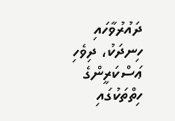ދައުރުވާހައި ހިނދަކު، ދިވެހި ޢަސްކަރީންގެ ހިތްތަކުގައި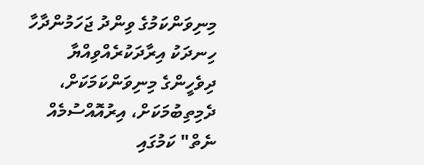މިނިވަންކަމުގެ ވިންދު ޖަހަމުންދާހާ ހިނދަކު އިރާދަކުރެއްވިއްޔާ ދިވެހީންގެ މިނިވަންކަމަކަށް، ދެމިތިބުމަކަށް، އިރުއޮއްސުމެއް ނެތް" ކަމުގައި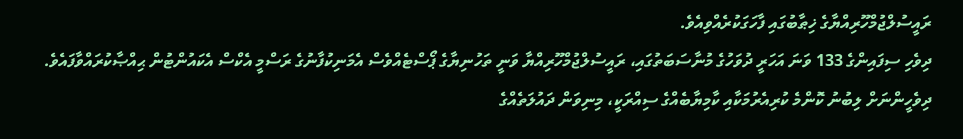ރައީސުލްޖުމްހޫރިއްޔާގެ ޚިޠާބުގައި ފާހަގަކުރެއްވިއެވެ.
ދިވެހި ސިފައިންގެ 133 ވަނަ އަހަރީ ދުވަހުގެ މުނާސަބަތުގައި، ރައީސުލްޖުމްހޫރިއްޔާ ވަނީ ތަހުނިޔާގެ ޕޯސްޓެއްވެސް އެމަނިކުފާނުގެ ރަސްމީ އެކްސް އެކައުންޓުން ޙިއްޞާކުރައްވާފައެވެ. ދިވެހީންނަށް ލިބުނު ކޮންމެ ކުރިއެރުމަކާއި ކާމިޔާބެއްގެ ސިއްރަކީ، މިނިވަން ދައުލަތެއްގެ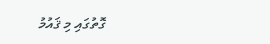ގޮތުގައި މި ޤައުމު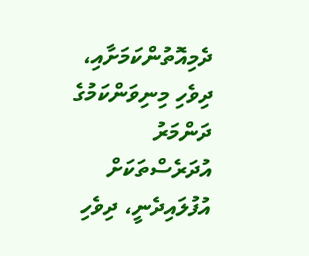ދެމިއޮތުންކަމަށާއި، ދިވެހި މިނިވަންކަމުގެ ދަންމަރު އުދަރެސްތަކަށް އުފުލައިދެނީ، ދިވެހި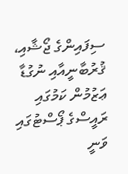ސިފައިންގެ ޖޯޝާއި، ޤުރުބާނީއާއި ނުގުޑާ ޢަޒުމުން ކަމުގައި ރައީސްގެ ޕޯސްޓުގައި ވަނީ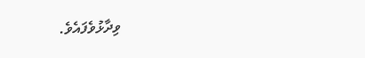ވިދާޅުވެފައެވެ.